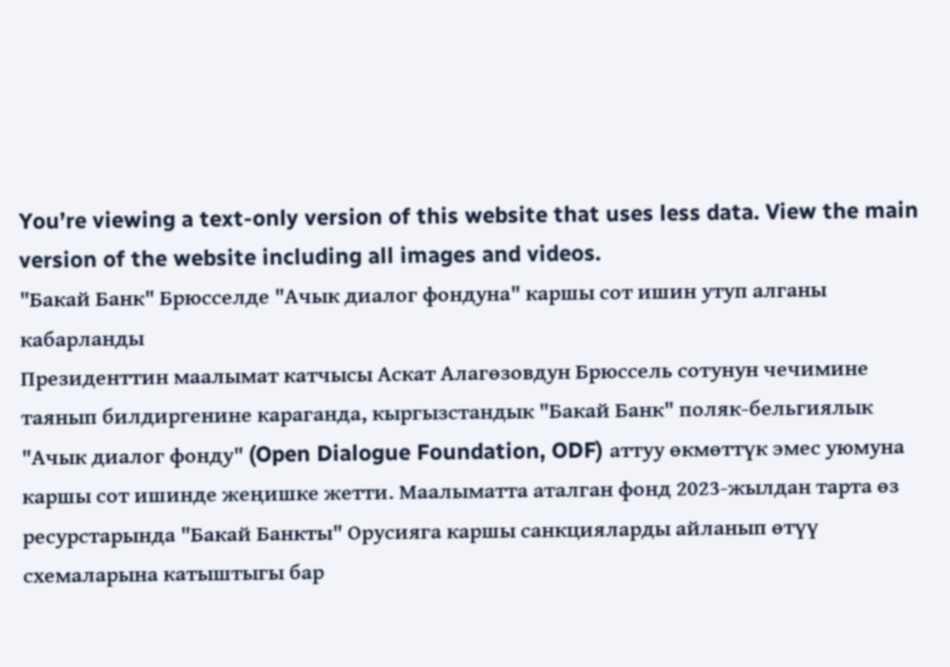You’re viewing a text-only version of this website that uses less data. View the main version of the website including all images and videos.
"Бакай Банк" Брюсселде "Ачык диалог фондуна" каршы сот ишин утуп алганы кабарланды
Президенттин маалымат катчысы Аскат Алагөзовдун Брюссель сотунун чечимине таянып билдиргенине караганда, кыргызстандык "Бакай Банк" поляк-бельгиялык "Ачык диалог фонду" (Open Dialogue Foundation, ODF) аттуу өкмөттүк эмес уюмуна каршы сот ишинде жеңишке жетти. Маалыматта аталган фонд 2023-жылдан тарта өз ресурстарында "Бакай Банкты" Орусияга каршы санкцияларды айланып өтүү схемаларына катыштыгы бар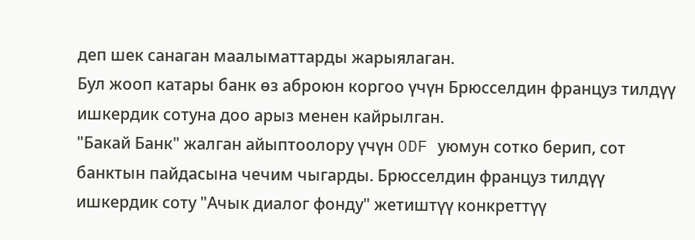деп шек санаган маалыматтарды жарыялаган.
Бул жооп катары банк өз аброюн коргоо үчүн Брюсселдин француз тилдүү ишкердик сотуна доо арыз менен кайрылган.
"Бакай Банк" жалган айыптоолору үчүн ODF уюмун сотко берип, сот банктын пайдасына чечим чыгарды. Брюсселдин француз тилдүү ишкердик соту "Ачык диалог фонду" жетиштүү конкреттүү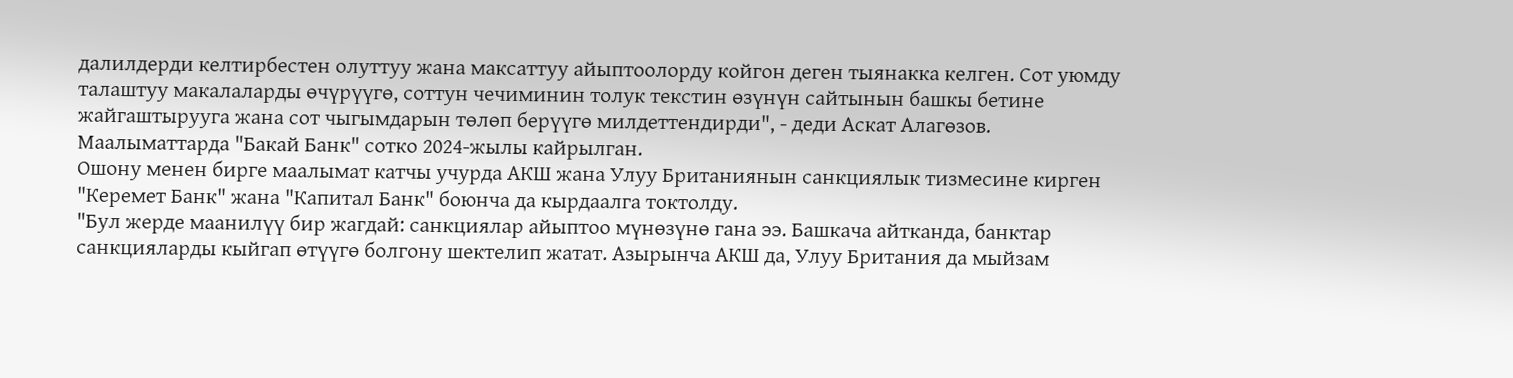далилдерди келтирбестен олуттуу жана максаттуу айыптоолорду койгон деген тыянакка келген. Сот уюмду талаштуу макалаларды өчүрүүгө, соттун чечиминин толук текстин өзүнүн сайтынын башкы бетине жайгаштырууга жана сот чыгымдарын төлөп берүүгө милдеттендирди", - деди Аскат Алагөзов.
Маалыматтарда "Бакай Банк" сотко 2024-жылы кайрылган.
Ошону менен бирге маалымат катчы учурда АКШ жана Улуу Британиянын санкциялык тизмесине кирген "Керемет Банк" жана "Капитал Банк" боюнча да кырдаалга токтолду.
"Бул жерде маанилүү бир жагдай: санкциялар айыптоо мүнөзүнө гана ээ. Башкача айтканда, банктар санкцияларды кыйгап өтүүгө болгону шектелип жатат. Азырынча АКШ да, Улуу Британия да мыйзам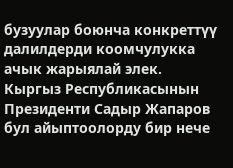бузуулар боюнча конкреттүү далилдерди коомчулукка ачык жарыялай элек. Кыргыз Республикасынын Президенти Садыр Жапаров бул айыптоолорду бир нече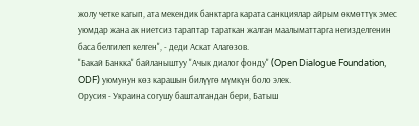жолу четке кагып, ата мекендик банктарга карата санкциялар айрым өкмөттүк эмес уюмдар жана ак ниетсиз тараптар тараткан жалган маалыматтарга негизделгенин баса белгилеп келген", - деди Аскат Алагөзов.
"Бакай Банкка" байланыштуу "Ачык диалог фонду" (Open Dialogue Foundation, ODF) уюмунун көз карашын билүүгө мүмкүн боло элек.
Орусия - Украина согушу башталгандан бери, Батыш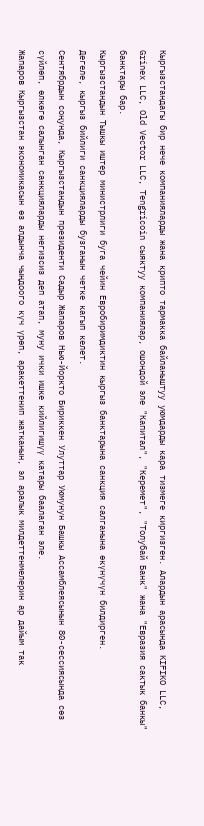Кыргызстандагы бир нече компанияларды жана крипто тармакка байланыштуу уюмдарды кара тизмеге киргизген. Алардын арасында KIFIKO LLC, Grinex LLC, Old Vector LLC, Tengricoin сыяктуу компаниялар, ошондой эле "Капитал", "Керемет", "Толубай Банк" жана "Евразия сактык банкы" банктары бар.
Кыргызстандын Тышкы иштер министрлиги буга чейин Евробиримдиктин кыргыз банктарына санкция салганына өкүнүчүн билдирген.
Дегеле, кыргыз бийлиги санкцияларды бузганын четке кагып келет.
Сентябрдын соңунда, Кыргызстандын президенти Садыр Жапаров Нью-Йоркто Бириккен Улуттар Уюмунун Башкы Ассамблеясынын 80-сессиясында сөз сүйлөп, өлкөгө салынган санкцияларды негизсиз деп атап, муну ички ишке кийлигишүү катары баалаган эле.
Жапаров Кыргызстан экономикасын өз алдынча чыңдоого күч үрөп, аракеттенип жатканын, эл аралык милдеттенмелерин ар дайым так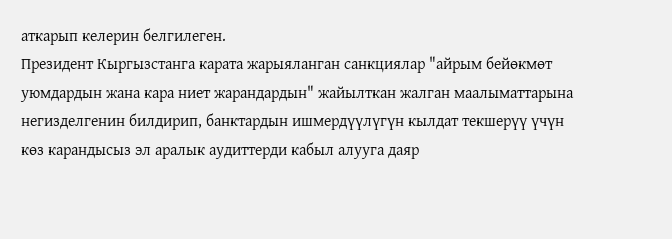аткарып келерин белгилеген.
Президент Кыргызстанга карата жарыяланган санкциялар "айрым бейөкмөт уюмдардын жана кара ниет жарандардын" жайылткан жалган маалыматтарына негизделгенин билдирип, банктардын ишмердүүлүгүн кылдат текшерүү үчүн көз карандысыз эл аралык аудиттерди кабыл алууга даяр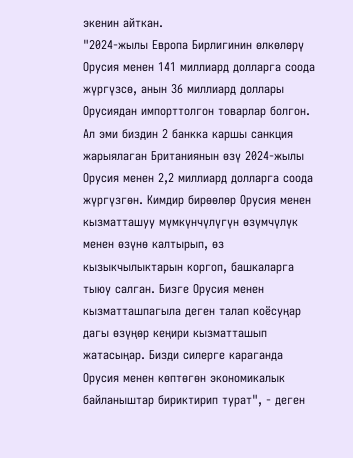экенин айткан.
"2024-жылы Европа Бирлигинин өлкөлөрү Орусия менен 141 миллиард долларга соода жүргүзсө, анын 36 миллиард доллары Орусиядан импорттолгон товарлар болгон. Ал эми биздин 2 банкка каршы санкция жарыялаган Британиянын өзү 2024-жылы Орусия менен 2,2 миллиард долларга соода жүргүзгөн. Кимдир бирөөлөр Орусия менен кызматташуу мүмкүнчүлүгүн өзүмчүлүк менен өзүнө калтырып, өз кызыкчылыктарын коргоп, башкаларга тыюу салган. Бизге Орусия менен кызматташпагыла деген талап коёсуңар дагы өзүңөр кеңири кызматташып жатасыңар. Бизди силерге караганда Орусия менен көптөгөн экономикалык байланыштар бириктирип турат", - деген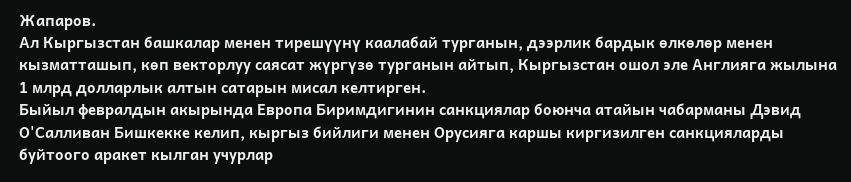Жапаров.
Ал Кыргызстан башкалар менен тирешүүнү каалабай турганын, дээрлик бардык өлкөлөр менен кызматташып, көп векторлуу саясат жүргүзө турганын айтып, Кыргызстан ошол эле Англияга жылына 1 млрд долларлык алтын сатарын мисал келтирген.
Быйыл февралдын акырында Европа Биримдигинин санкциялар боюнча атайын чабарманы Дэвид О'Салливан Бишкекке келип, кыргыз бийлиги менен Орусияга каршы киргизилген санкцияларды буйтоого аракет кылган учурлар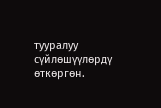тууралуу сүйлөшүүлөрдү өткөргөн.